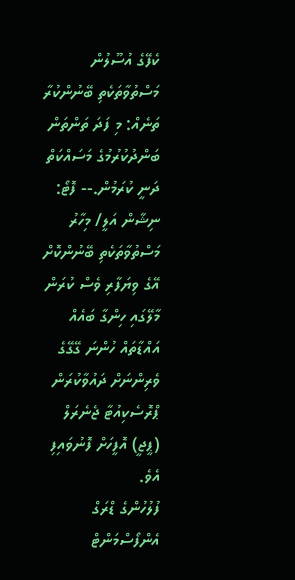ކެފޭގެ އުސޫލުން މަސްތުވާތަކެތި ބޭނުންކުރާ ތަނެއް: މި ފަދަ ތަންތަން ބަންދުކުރުމުގެ މަސައްކަތް ދަނީ ކުރަމުން.-- ފޮޓޯ: ނިޝާން އަލީ/ މިހާރު
މަސްތުވާތަކެތި ބޭނުންކޮށް އޭގެ ވިޔަފާރި ވެސް ކުރަން މާލޭގައި ހިންގާ ބައެއް އައްޑާތައް ހުންނަ ގޭގޭގެ ވެރިންނަށް ދައުވާކުރަން ޕްރޮސެކިއުޓާ ޖެނެރަލް (ޕީޖީ) އޮފީހަށް ފޮނުވައިފި އެވެ.
ފުލުހުންގެ ޑްރަގް އެންފޯސްމަންޓް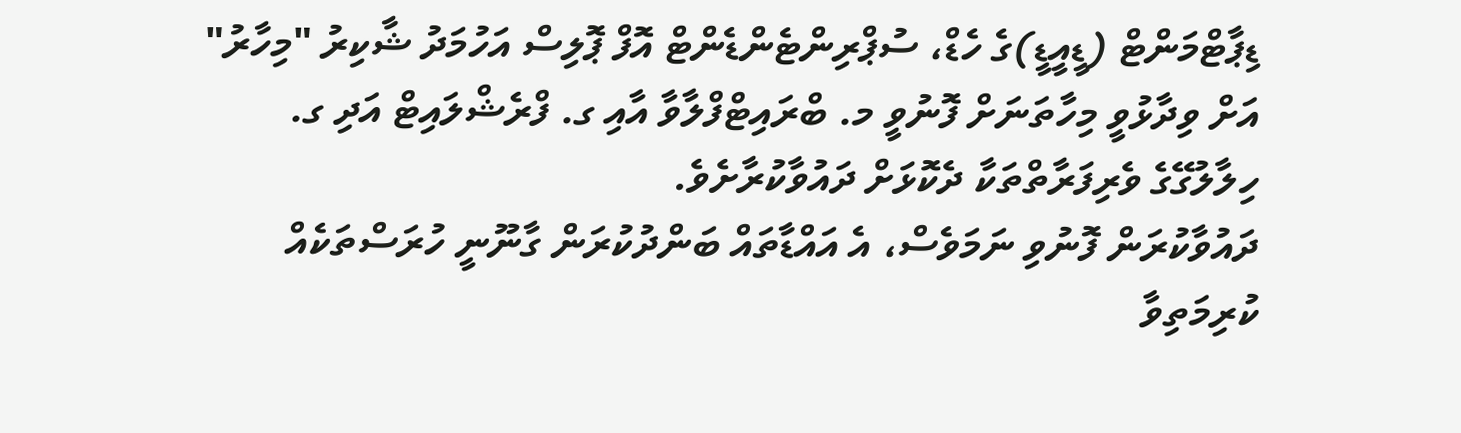ޑިޕާޓްމަންޓް (ޑީއީޑީ)ގެ ހެޑް، ސުޕްރިންޓެންޑެންޓް އޮފް ޕޮލިސް އަހުމަދު ޝާކިރު "މިހާރު" އަށް ވިދާޅުވީ މިހާތަނަށް ފޮނުވީ މ. ބްރައިޓްފްލާވާ އާއި ގ. ފްރެޝްލައިޓް އަދި ގ. ހިލާލުގޭގެ ވެރިފަރާތްތަކާ ދެކޮޅަށް ދައުވާކުރާށެވެ.
ދައުވާކުރަން ފޮނުވި ނަމަވެސް، އެ އައްޑާތައް ބަންދުކުރަން ގާނޫނީ ހުރަސްތަކެއް ކުރިމަތިވާ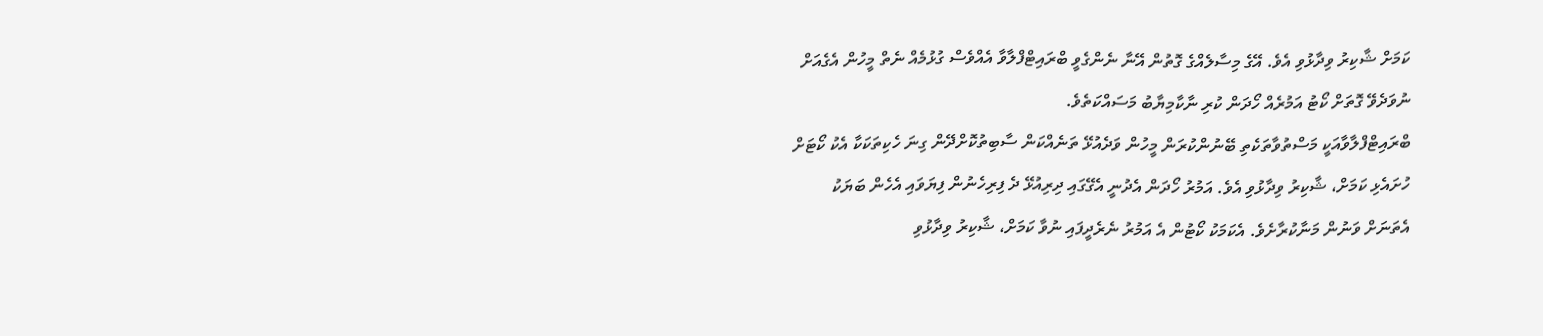ކަމަށް ޝާކިރު ވިދާޅުވި އެވެ. އޭގެ މިސާލެއްގެ ގޮތުން އޭނާ ނެންގެވީ ބްރައިޓްފްލާވާ އެއްވެސް ގުޅުމެއް ނެތް މީހުން އެގެއަށް ނުވަދެވޭ ގޮތަށް ކޯޓު އަމުރެއް ހޯދަން ކުރި ނާކާމިޔާބު މަސައްކަތެވެ.
ބްރައިޓްފްލާވާއަކީ މަސްތުވާތަކެތި ބޭނުންކުރަން މީހުން ވަދެއުޅޭ ތަނެއްކަން ސާބިތުކޮށްދޭން ގިނަ ހެކިތަކަކާ އެކު ކޯޓަށް ހުށައެޅި ކަމަށް، ޝާކިރު ވިދާޅުވި އެވެ. އަމުރު ހޯދަން އެދުނީ އެގޭގައި ދިރިއުޅޭ ދެ ފިރިހެނުން ފިޔަވައި އެހެން ބަޔަކު އެތަނަށް ވަނުން މަނާކުރާށެވެ. އެކަމަކު ކޯޓުން އެ އަމުރު ނެރެދީފައި ނުވާ ކަމަށް، ޝާކިރު ވިދާޅުވި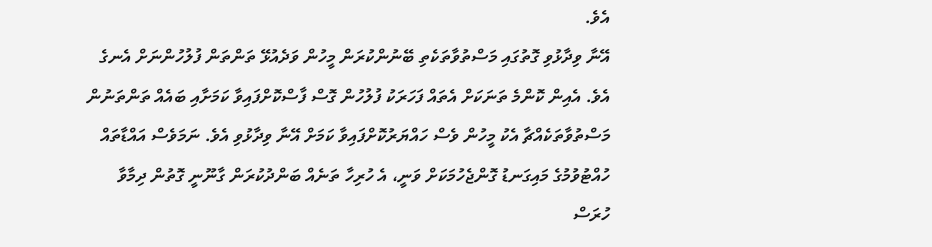އެވެ.
އޭނާ ވިދާޅުވި ގޮތުގައި މަސްތުވާތަކެތި ބޭނުންކުރަން މީހުން ވަދެއުޅޭ ތަންތަން ފުލުހުންނަށް އެނގެ އެވެ. އެއިން ކޮންމެ ތަނަކަށް އެތައް ފަހަރަކު ފުލުހުން ގޮސް ފާސްކޮށްފައިވާ ކަމަށާއި ބައެއް ތަންތަނުން މަސްތުވާތަކެއްޗާ އެކު މީހުން ވެސް ހައްޔަރުކޮށްފައިވާ ކަމަށް އޭނާ ވިދާޅުވި އެވެ. ނަމަވެސް އައްޑާތައް ހުއްޓުވުމުގެ މައިގަނޑު ގޮންޖެހުމަކަށް ވަނީ، އެ ހުރިހާ ތަނެއް ބަންދުކުރަން ގާނޫނީ ގޮތުން ދިމާވާ ހުރަސް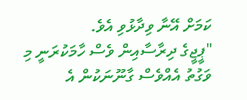ކަމަށް އޭނާ ވިދާޅުވި އެވެ.
"ޕީޖީގެ ދިރާސާއިން ވެސް ހާމަކުރަނީ މި ވަގުތު އެއްވެސް ގާނޫނަކުން އެ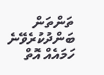ތަންތަން ބަންދުކުރެވޭނެ ހަމައެއް އޮތް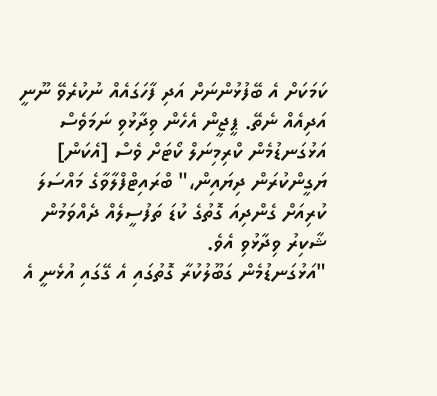ކަމަކަށް އެ ބޭފުޅުންނަށް އަދި ފާހަގައެއް ނުކުރެވޭ ނޫނީ އަދިއެއް ނެތޭ. ޕީޖީން އެހެން ވިދާޅުވި ނަމަވެސް އަޅުގަނޑުމެން ކްރިމިނަލް ކޯޓަށް ވެސް [އެކަން] ޔަގީންކުރަން ދިޔައިން،" ބްރައިޓްފްލާވާގެ މައްސަލަ ކުރިއަށް ގެންދިއަ ގޮތުގެ ކުޑަ ތަފުސީލެއް ދެއްވަމުން ޝާކިރު ވިދާޅުވި އެވެ.
"އަޅުގަނޑުމެން ގަބޫލުކުރާ ގޮތުގައި އެ ގޭގައި އުޅެނީ އެ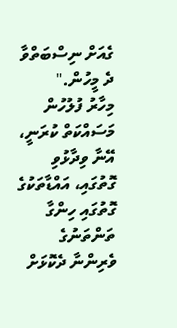ގެއަށް ނިސްބަތްވާ ދެ މީހުން."
މިހާރު ފުލުހުން މަސައްކަތް ކުރަނީ، އޭނާ ވިދާޅުވި ގޮތުގައި، އައްޑާތަކުގެ ގޮތުގައި ހިންގާ ތަންތަނުގެ ވެރިންނާ ދެކޮޅަށް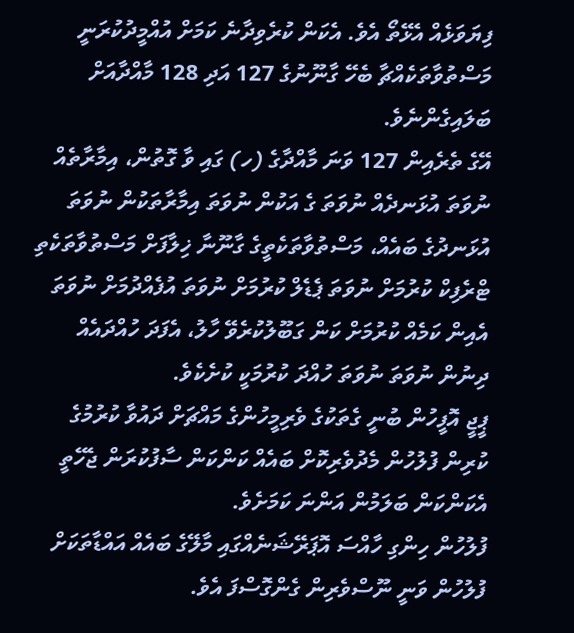ފިޔަވަޅެއް އެޅޭތޯ އެވެ. އެކަން ކުރެވިދާނެ ކަމަށް އުއްމީދުކުރަނީ މަސްތުވާތަކެއްޗާ ބެހޭ ގާނޫނުގެ 127 އަދި 128 މާއްދާއަށް ބަލައިގެންނެވެ.
އޭގެ ތެރެއިން 127 ވަނަ މާއްދާގެ (ހ) ގައި ވާ ގޮތުން، އިމާރާތެއް ނުވަތަ އުޅަނދެއް ނުވަތަ ގެ އަކުން ނުވަތަ އިމާރާތަކުން ނުވަތަ އުޅަނދުގެ ބައެއް، މަސްތުވާތަކެތީގެ ގާނޫނާ ޚިލާފަށް މަސްތުވާތަކެތި ޓްރެފިކް ކުރުމަށް ނުވަތަ ޕެޑެލް ކުރުމަށް ނުވަތަ އުފެއްދުމަށް ނުވަތަ އެއިން ކަމެއް ކުރުމަށް ކަން ގަބޫލުކުރެވޭ ހާލު، އެފަދަ ހުއްދައެއް ދިނުން ނުވަތަ ނުވަތަ ހުއްދަ ކުރުމަކީ ކުށެކެވެ.
ޕީޖީ އޮފީހުން ބުނީ ގެތަކުގެ ވެރިމީހުންގެ މައްޗަށް ދައުވާ ކުރުމުގެ ކުރިން ފުލުހުން މެދުވެރިކޮށް ބައެއް ކަންކަން ސާފުކުރަން ޖެހޭތީ އެކަންކަން ބަލަމުން އަންނަ ކަމަށެވެ.
ފުލުހުން ހިންގި ހާއްސަ އޮޕަރޭޝަނެއްގައި މާލޭގެ ބައެއް އައްޑާތަކަށް ފުލުހުން ވަނީ ނޫސްވެރިން ގެންގޮސްފަ އެވެ.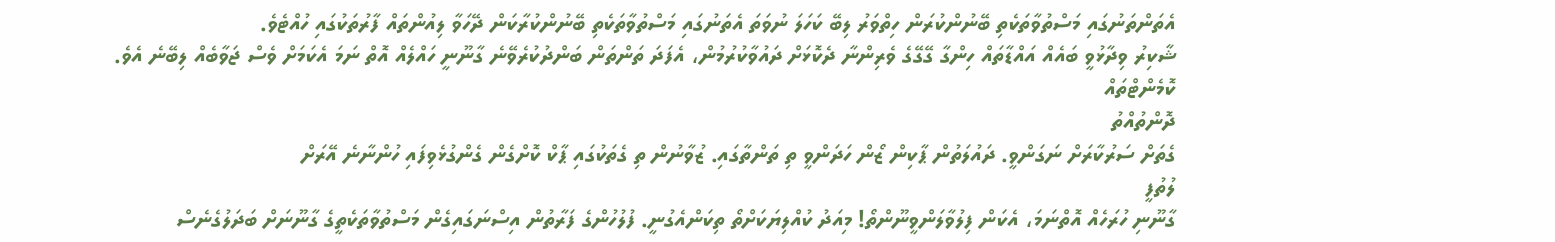އެތަންތަނުގައި މަސްތުވާތަކެތި ބޭނުންކުރަން ހިތްވަރު ލިބޭ ކަހަލަ ނުވަތަ އެތަނުގައި މަސްތުވާތަކެތި ބޭނުންކުރާކަން ދޭހަވާ ލިއުންތައް ފާރުތަކުގައި ހުއްޓެވެ.
ޝާކިރު ވިދާޅުވީ ބައެއް އައްޑާތައް ހިންގާ ގޭގޭގެ ވެރިންނާ ދެކޮޅަށް ދައުވާކުރުމުން، އެފަދަ ތަންތަން ބަންދުކުރެވޭނެ ގާނޫނީ ހައްލެއް އޮތް ނަމަ އެކަމަށް ވެސް ޖަވާބެއް ލިބޭނެ އެވެ.
ކޮމެންޓްތައް
ދޮންތުއްތު
ގެތަށް ސަރުކާރަށް ނަގަންވީ. ދައުލަތުން ޕާކިން ޒޯން ހަދަންވީ ތި ތަންތާގައި. ޒުވާނުން ތި ގެތަކުގައި ޕާކް ކޮށްގެން ގެންގުޅެވިފައި ހުންނާނެ އޭރަށް
ލުތުފީ
ގާނޫނި ހުރަހެއް އޮތްނަމަ، އެކަން ފިލުވާލަންވީނޫންތޯ! މިއަދު ކުއްލިޔަކަށްތޯ ތިކަންއެގުނީ. ފުލުހުންގެ ފަރާތުން އިސްނަގައިގެން މަސްތުވާތަކެތީގެ ގާނޫނަށް ބަދަލުގެނެސް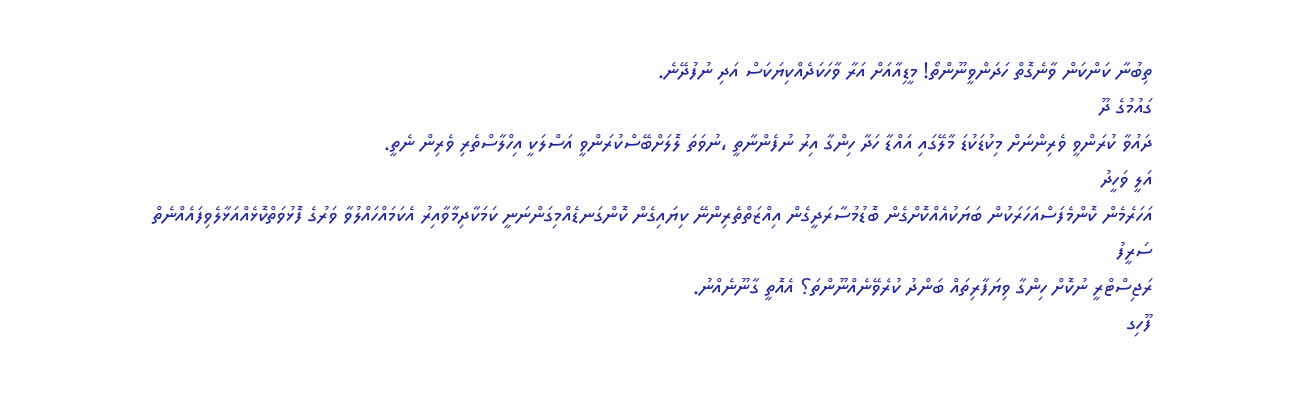ތިބުނާ ކަންކަން ވާނެގޮތް ހަދަންވީނޫންތޯ! މީޑިއާއަށް އަރާ ވާހަކަދެއްކިޔަކަސް އަދި ނުފުދޭނެ.
ގައުމުގެ ދޫ
ދައުވާ ކުރަންވީ ވެރިންނަށް މިކުޑަކުޑަ މާލޭގައި އައްޑާ ހަދާ ހިންގާ އިރު ނުފެންނާތީ ،ނުވަތަ ލޮލަށްބޭސްކުރަންވީ އަސްލަކީ އިހްލާސްތެރި ވެރިން ނެތީ.
އަލީ ވަހީދު
އަހަރެމެން ކޮންމެފަސްއަހަރަކުން ބަޔަކުއެއްކޮށްގެން ބޮޑުމުސާރަދީގެން އިއްޒަތްތެރިންނޭ ކިޔައިގެން ކޮންގަނޑެއްމިގަންނަނީ ކަމަކާދިމާވާއިރު އެކަމައްހައްލުވާ ވަރުގެ ފޮޅުވަތްކޮޅެއްއަޅާލެވިފައެއްނެތް
ސަރީފު
ރަޖިސްޓްރީ ނުކޮށް ހިންގާ ވިޔަފާރިތައް ބަންދު ކުރެވޭނެއްނޫންތަ؟ އެއޮތީ ގާނޫނެއްނު.
ފޫހިގ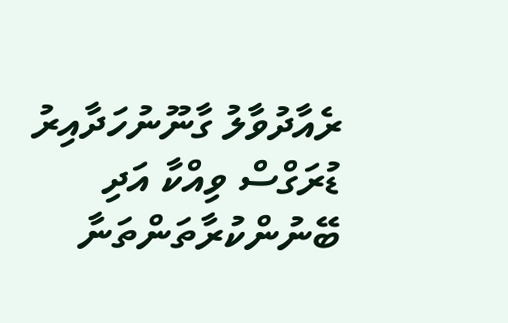ރެއާދުވާލު ގާނޫނުހަދާއިރު ޑުރަގްސް ވިއްކާ އަދި ބޭނުންކުރާތަންތަނާ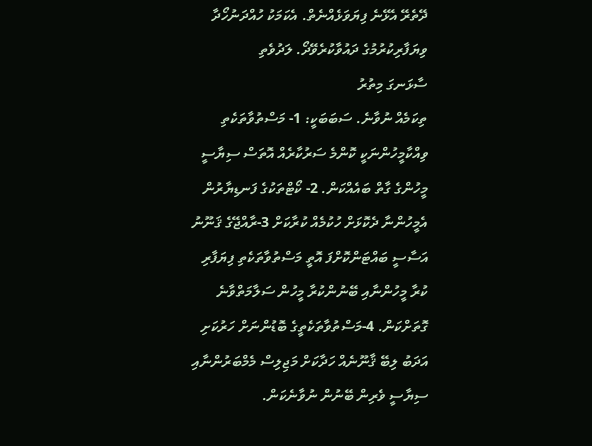ދޭތެރޭ އެޅޭނެ ފިޔަވަޅެއްނެތް. އެކަމަކު ހުއްދަނުހޯދާ ވިޔަފާރިކުރުމުގެ ދައުވާކުރެވޭދޯ. ލަދުވެތި
ސާޅަނގަ މިތުރު
ތިކަމެއް ނުވާނެ. ސަބަބަކީ: 1- މަސްތުވާތަކެތި ވިއްކާމީހުންނަކީ ކޮންމެ ސަރުކާރެއް އޮތަސް ސިޔާސީ މީހުންގެ ގާތް ބައެއްކަން. 2- ކޯޓްތަކުގެ ފަނޑިޔާރުން އެމީހުންނާ ދެކޮޅަށް ހުކުމެއް ކުރާކަށް 3-ރާއްޖޭގެ ޤަނޫނު އަސާސީ ބައްޓަންކޮށްފަ އޮތީ މަސްތުވާތަކެތި ފިޔަފާރި ކުރާ މީހުންނާއި ބޭނުންކުރާ މީހުން ސަލާމަތްވާނެ ގޮތަށްކަން. 4-މަސްތުވާތަކެތީގެ ބޮޑުންނަށް ހަރުކަށި އަދަބު ލިބޭ ޤާނޫނެއް ހަދާކަށް މަޖިލިސް މެމްބަރުންނާއި ސިޔާސީ ވެރިން ބޭނުން ނުވާނެކަން.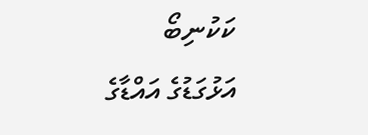ކަކުނިބޯ
އަޅުގަޑުގެ އައްޑާގެ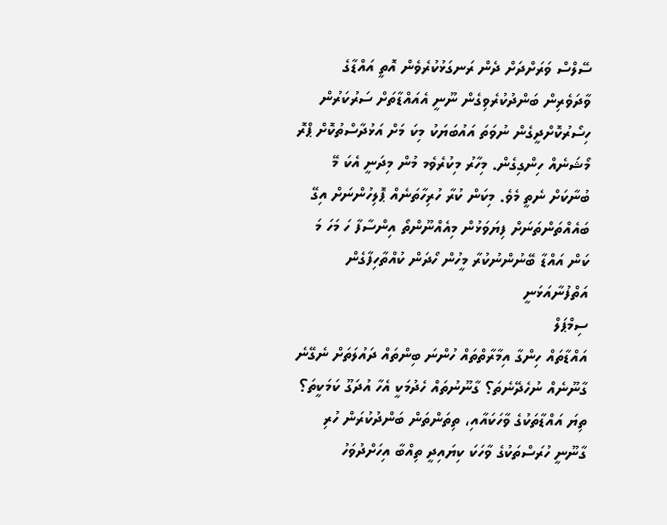ސޭލްސް ވަރަށްދަށް ދެން ރަނގަޅުކުރެވެން އޮތީ އައްޑާގެ ވާދަވެރިން ބަންދުކުރެވިގެން ނޫނީ އެއައްޑާތަށް ސަރުކަރުން ހިސޯރުކޮށްދީގެން ނުވަތަ އައުބަޔަކު މިކަ މަށް އަޅުދާސްތުކޮށް ޕްރޮ މޯޝަނެއް ހިންގިގެން. މިހާރު މިކުރެވެމ މުން މިދަނީ އެކަ މޭ ބުނާކަށް ނެތީ މެވެ. މިކަން ކުރާ ހުރިހާތަނެއް ޕޮލިހުންނަށް އިގޭ ބައެއްތަންތަނަށް ފިޔަވަޅުން މިއެއްނޫންތޯ އިންސާފާ ހަ މަހަ މަ ކަން އައްޑާ ބޭނުންނުކުރާ މީހުން ހޯދަން ކުއްތާހިފާގެން އަތްފުނާއަޅަނީ
ސިމްޕަލް
އައްޑާތައް ހިންގާ އިމާރާތްތައް ހުންނަ ބިންތައް ދައުލަތަށް ނެގޭނެ ގާނޫނެއް ނުހެދޭނެތަ؟ ގާނޫނުތައް ހެދުމަކީ އެހާ އުދަގޫ ކަމަކީތަ؟ ތިޔަ އައްޑާތަކުގެ ވާހަކައާއި، ތިތަންތަން ބަންދުކުރަން ހުރި ގާނޫނީ ހުރަސްތަކުގެ ވާހަކަ ކިޔައިދީ ތިއްބާ އިހަށްދުވަހު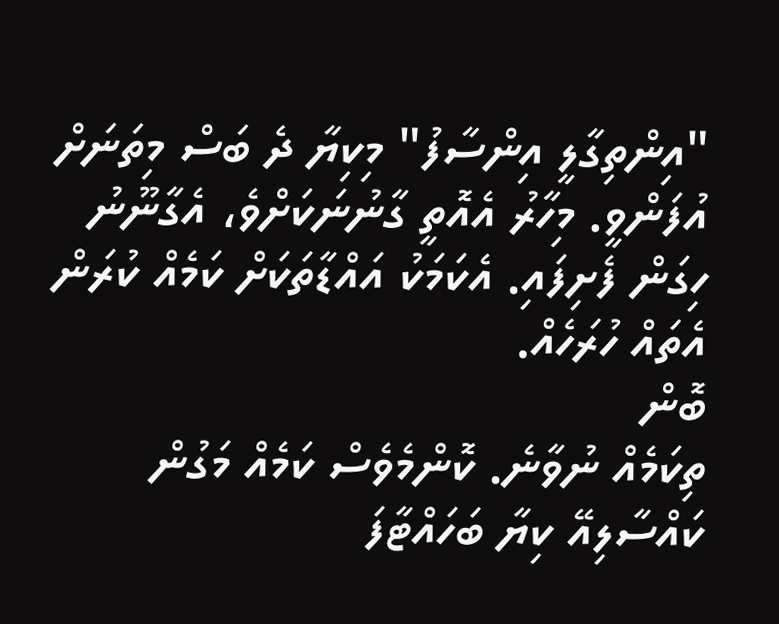"އިންތިގާލީ އިންސާފު" މިކިޔާ ދެ ބަސް މިތަނަށް އުފަންވީ. މިހާރު އެއޮތީ ގާނުނަކަށްވެ، އެގާނޫނު ހިގަން ފެށިފައި. އެކަމަކު އައްޑާތަކަށް ކަމެއް ކުރަން އެތައް ހުރަހެއް.
ބޮން
ތިކަމެއް ނުވާނެ. ކޮންމެވެސް ކަމެއް މަގުން ކައްސާލިއޭ ކިޔާ ބަހައްޓާފަ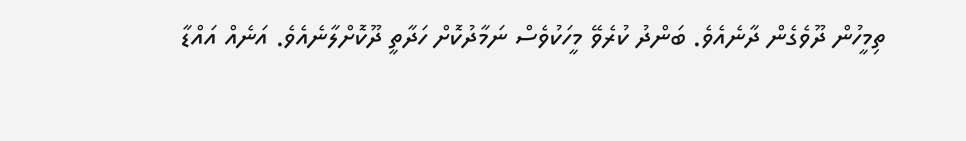ތިމީހުން ދޫވެގެން ދާނެއެވެ. ބަންދު ކުރެވޭ މީހަކުވެސް ނަމާދުކޮށް ހަދާތީ ދޫކޮށްލާނެއެވެ. އަނެއް އައްޑާ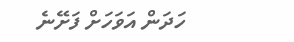ހަދަން އަވަހަށް ފަށޭނެ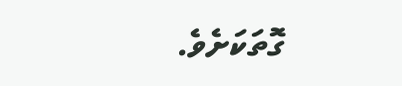ގޮތަކަށެވެ.